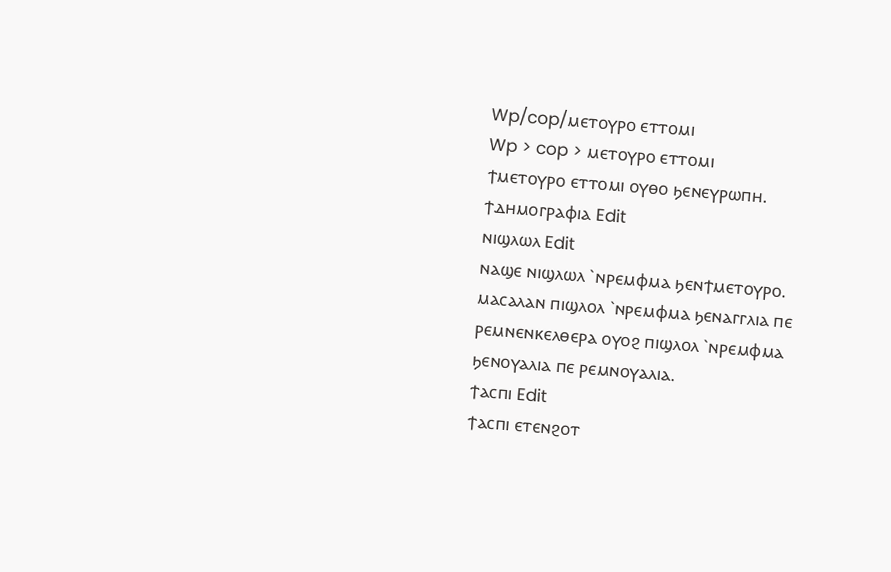Wp/cop/ⲙⲉⲧⲟⲩⲣⲟ ⲉⲧⲧⲟⲙⲓ
Wp > cop > ⲙⲉⲧⲟⲩⲣⲟ ⲉⲧⲧⲟⲙⲓ
ϯⲙⲉⲧⲟⲩⲣⲟ ⲉⲧⲧⲟⲙⲓ ⲟⲩⲑⲟ ϧⲉⲛⲉⲩⲣⲱⲡⲏ.
ϯⲇⲏⲙⲟⲅⲣⲁⲫⲓⲁ Edit
ⲛⲓϣⲗⲱⲗ Edit
ⲛⲁϣⲉ ⲛⲓϣⲗⲱⲗ `ⲛⲣⲉⲙⲫⲙⲁ ϧⲉⲛϯⲙⲉⲧⲟⲩⲣⲟ. ⲙⲁⲥⲁⲗⲁⲛ ⲡⲓϣⲗⲟⲗ `ⲛⲣⲉⲙⲫⲙⲁ ϧⲉⲛⲁⲅⲅⲗⲓⲁ ⲡⲉ ⲣⲉⲙⲛⲉⲛⲕⲉⲗⲑⲉⲣⲁ ⲟⲩⲟϩ ⲡⲓϣⲗⲟⲗ `ⲛⲣⲉⲙⲫⲙⲁ ϧⲉⲛⲟⲩⲁⲗⲓⲁ ⲡⲉ ⲣⲉⲙⲛⲟⲩⲁⲗⲓⲁ.
ϯⲁⲥⲡⲓ Edit
ϯⲁⲥⲡⲓ ⲉⲧⲉⲛϩⲟⲧ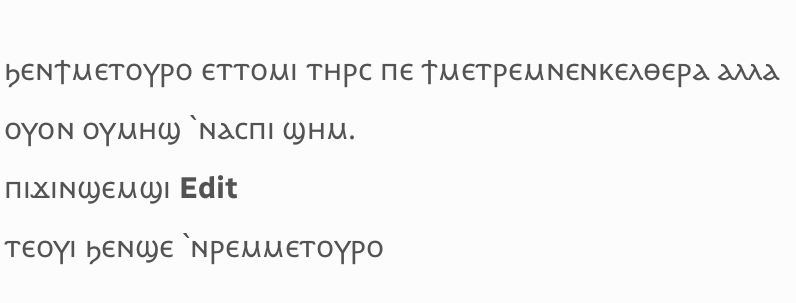ϧⲉⲛϯⲙⲉⲧⲟⲩⲣⲟ ⲉⲧⲧⲟⲙⲓ ⲧⲏⲣⲥ ⲡⲉ ϯⲙⲉⲧⲣⲉⲙⲛⲉⲛⲕⲉⲗⲑⲉⲣⲁ ⲁⲗⲗⲁ ⲟⲩⲟⲛ ⲟⲩⲙⲏϣ `ⲛⲁⲥⲡⲓ ϣⲏⲙ.
ⲡⲓϫⲓⲛϣⲉⲙϣⲓ Edit
ⲧⲉⲟⲩⲓ ϧⲉⲛϣⲉ `ⲛⲣⲉⲙⲙⲉⲧⲟⲩⲣⲟ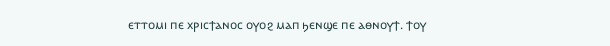ⲉⲧⲧⲟⲙⲓ ⲡⲉ ⲭⲣⲓⲥϯⲁⲛⲟⲥ ⲟⲩⲟϩ ⲙⲁⲡ ϧⲉⲛϣⲉ ⲡⲉ ⲁⲑⲛⲟⲩϯ. ϯⲟⲩ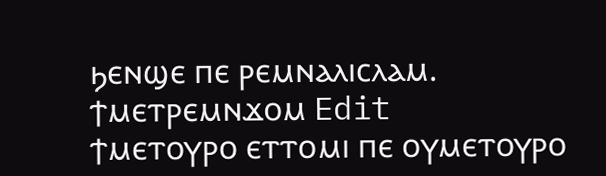ϧⲉⲛϣⲉ ⲡⲉ ⲣⲉⲙⲛⲁⲗⲓⲥⲗⲁⲙ.
ϯⲙⲉⲧⲣⲉⲙⲛϫⲟⲙ Edit
ϯⲙⲉⲧⲟⲩⲣⲟ ⲉⲧⲧⲟⲙⲓ ⲡⲉ ⲟⲩⲙⲉⲧⲟⲩⲣⲟ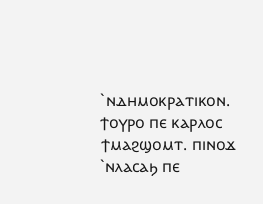`ⲛⲇⲏⲙⲟⲕⲣⲁⲧⲓⲕⲟⲛ. ϯⲟⲩⲣⲟ ⲡⲉ ⲕⲁⲣⲗⲟⲥ ϯⲙⲁϩϣⲟⲙⲧ. ⲡⲓⲛⲟϫ `ⲛⲗⲁⲥⲁϧ ⲡⲉ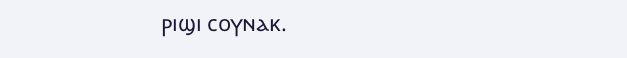ⲣⲓϣⲓ ⲥⲟⲩⲛⲁⲕ.